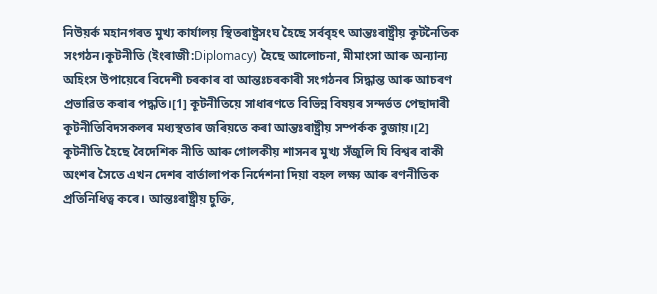নিউয়ৰ্ক মহানগৰত মুখ্য কাৰ্যালয় স্থিতৰাষ্ট্ৰসংঘ হৈছে সৰ্ববৃহৎ আন্তঃৰাষ্ট্ৰীয় কূটনৈতিক সংগঠন।কূটনীতি (ইংৰাজী:Diplomacy) হৈছে আলোচনা, মীমাংসা আৰু অন্যান্য অহিংস উপায়েৰে বিদেশী চৰকাৰ বা আন্তঃচৰকাৰী সংগঠনৰ সিদ্ধান্ত আৰু আচৰণ প্ৰভাৱিত কৰাৰ পদ্ধতি।[1] কূটনীতিয়ে সাধাৰণতে বিভিন্ন বিষয়ৰ সন্দৰ্ভত পেছাদাৰী কূটনীতিবিদসকলৰ মধ্যস্থতাৰ জৰিয়তে কৰা আন্তঃৰাষ্ট্ৰীয় সম্পৰ্কক বুজায়।[2]
কূটনীতি হৈছে বৈদেশিক নীতি আৰু গোলকীয় শাসনৰ মুখ্য সঁজুলি যি বিশ্বৰ বাকী অংশৰ সৈতে এখন দেশৰ বাৰ্তালাপক নিৰ্দেশনা দিয়া বহল লক্ষ্য আৰু ৰণনীতিক প্ৰতিনিধিত্ব কৰে। আন্তঃৰাষ্ট্ৰীয় চুক্তি,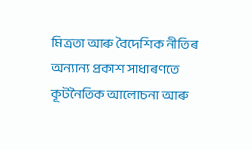মিত্ৰতা আৰু বৈদেশিক নীতিৰ অন্যান্য প্ৰকাশ সাধাৰণতে কূটনৈতিক আলোচনা আৰু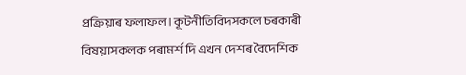প্ৰক্ৰিয়াৰ ফলাফল। কূটনীতিবিদসকলে চৰকাৰী বিষয়াসকলক পৰামৰ্শ দি এখন দেশৰ বৈদেশিক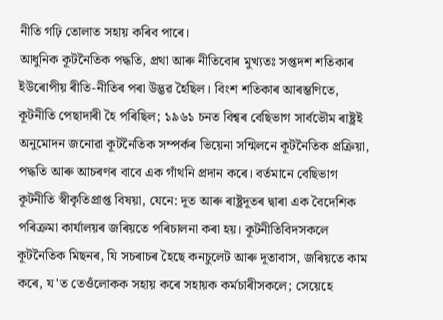নীতি গঢ়ি তোলাত সহায় কৰিব পাৰে।
আধুনিক কূটনৈতিক পদ্ধতি, প্ৰথা আৰু নীতিবোৰ মুখ্যতঃ সপ্তদশ শতিকাৰ ইউৰোপীয় ৰীতি-নীতিৰ পৰা উদ্ভৱ হৈছিল। বিংশ শতিকাৰ আৰম্ভণিতে, কূটনীতি পেছাদাৰী হৈ পৰিছিল; ১৯৬১ চনত বিশ্বৰ বেছিভাগ সাৰ্বভৌম ৰাষ্ট্ৰই অনুমোদন জনোৱা কূটনৈতিক সম্পৰ্কৰ ভিয়েনা সন্মিলনে কূটনৈতিক প্ৰক্ৰিয়া, পদ্ধতি আৰু আচৰণৰ বাবে এক গাঁথনি প্ৰদান কৰে। বৰ্তমানে বেছিভাগ কূটনীতি স্বীকৃতিপ্ৰাপ্ত বিষয়া, যেনে: দূত আৰু ৰাষ্ট্ৰদূতৰ দ্বাৰা এক বৈদেশিক পৰিক্ৰমা কাৰ্যালয়ৰ জৰিয়তে পৰিচালনা কৰা হয়। কূটনীতিবিদসকলে কূটনৈতিক মিছনৰ, যি সচৰাচৰ হৈছে কনচুলেট আৰু দূতাবাস, জৰিয়তে কাম কৰে, য'ত তেওঁলোকক সহায় কৰে সহায়ক কৰ্মচাৰীসকলে; সেয়েহে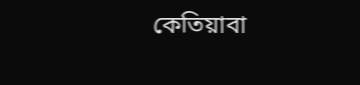কেতিয়াবা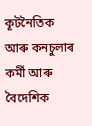কূটনৈতিক আৰু কনচুলাৰ কৰ্মী আৰু বৈদেশিক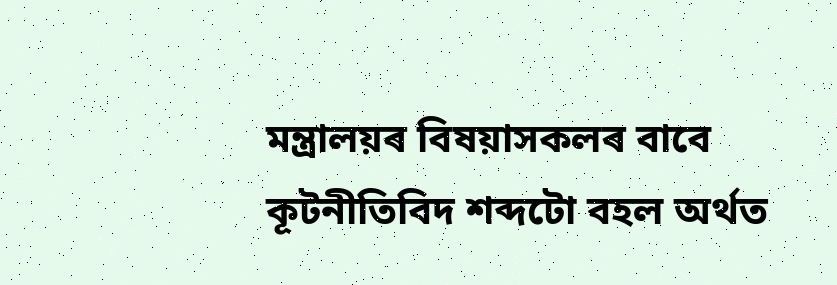মন্ত্ৰালয়ৰ বিষয়াসকলৰ বাবে কূটনীতিবিদ শব্দটো বহল অৰ্থত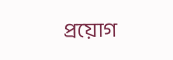প্ৰয়োগ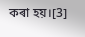কৰা হয়।[3]